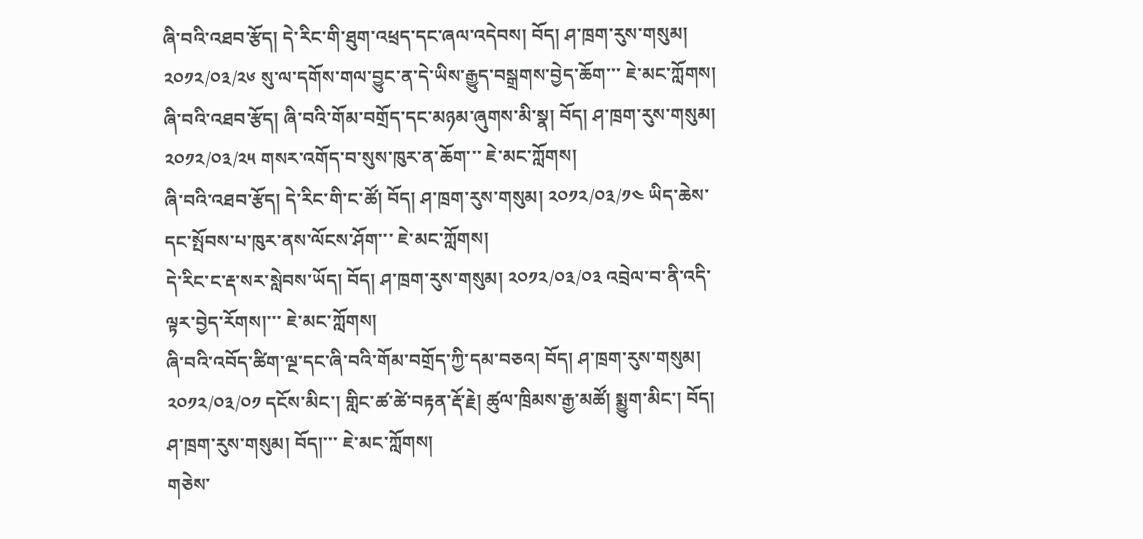ཞི་བའི་འཐབ་རྩོད། དེ་རིང་གི་ཐུག་འཕྲད་དང་ཞལ་འདེབས། བོད། ཤ་ཁྲག་རུས་གསུམ། ༢༠༡༢/༠༣/༢༦ སུ་ལ་དགོས་གལ་བྱུང་ན་དེ་ཡིས་རྒྱུད་བསྒྲགས་བྱེད་ཆོག་་་ ཇེ་མང་ཀློགས།
ཞི་བའི་འཐབ་རྩོད། ཞི་བའི་གོམ་བགྲོད་དང་མཉམ་ཞུགས་མི་སྣ། བོད། ཤ་ཁྲག་རུས་གསུམ། ༢༠༡༢/༠༣/༢༥ གསར་འགོད་བ་སུས་ཁུར་ན་ཆོག་་་ ཇེ་མང་ཀློགས།
ཞི་བའི་འཐབ་རྩོད། དེ་རིང་གི་ང་ཚོ། བོད། ཤ་ཁྲག་རུས་གསུམ། ༢༠༡༢/༠༣/༡༤ ཡིད་ཆེས་དང་སྤོབས་པ་ཁུར་ནས་ལོངས་ཤོག་་་ ཇེ་མང་ཀློགས།
དེ་རིང་ང་རྡ་སར་སླེབས་ཡོད། བོད། ཤ་ཁྲག་རུས་གསུམ། ༢༠༡༢/༠༣/༠༣ འབྲེལ་བ་ནི་འདི་ལྟར་བྱེད་རོགས།་་་ ཇེ་མང་ཀློགས།
ཞི་བའི་འབོད་ཚིག་ལྔ་དང་ཞི་བའི་གོམ་བགྲོད་ཀྱི་དམ་བཅའ། བོད། ཤ་ཁྲག་རུས་གསུམ། ༢༠༡༢/༠༣/༠༡ དངོས་མིང་། གླིང་ཚ་ཚེ་བརྟན་རྡོ་རྗེ། ཚུལ་ཁྲིམས་རྒྱ་མཚོ། སྨྱུག་མིང་། བོད། ཤ་ཁྲག་རུས་གསུམ། བོད།་་་ ཇེ་མང་ཀློགས།
གཅེས་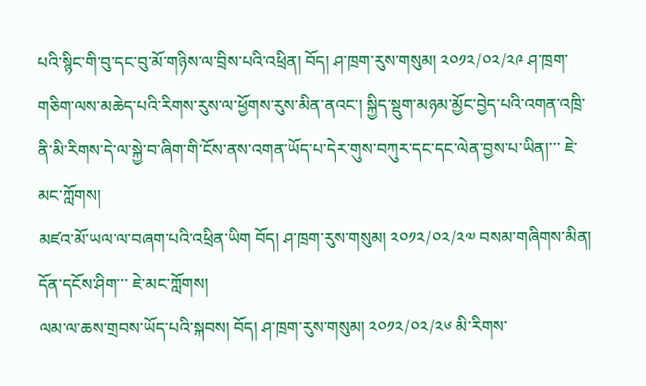པའི་སྙིང་གི་བུ་དང་བུ་མོ་གཉིས་ལ་བྲིས་པའི་འཕྲིན། བོད། ཤ་ཁྲག་རུས་གསུམ། ༢༠༡༢/༠༢/༢༩ ཤ་ཁྲག་གཅིག་ལས་མཆེད་པའི་རིགས་རུས་ལ་ཕྱོགས་རུས་མིན་ནའང་། སྐྱིད་སྡུག་མཉམ་མྱོང་བྱེད་པའི་འགན་འཁྲི་ནི་མི་རིགས་དེ་ལ་སྐྱེ་བ་ཞིག་གི་ངོས་ནས་འགན་ཡོད་པ་དེར་གུས་བཀུར་དང་དང་ལེན་བྱས་པ་ཡིན།་་་ ཇེ་མང་ཀློགས།
མཛའ་མོ་ཡལ་ལ་བཞག་པའི་འཕྲིན་ཡིག བོད། ཤ་ཁྲག་རུས་གསུམ། ༢༠༡༢/༠༢/༢༧ བསམ་གཞིགས་མིན། དོན་དངོས་ཤིག་་་ ཇེ་མང་ཀློགས།
ལམ་ལ་ཆས་གྲབས་ཡོད་པའི་སྐབས། བོད། ཤ་ཁྲག་རུས་གསུམ། ༢༠༡༢/༠༢/༢༦ མི་རིགས་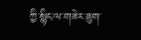ཀྱི་སྙིང་ལ་གཟེར་ཟུག་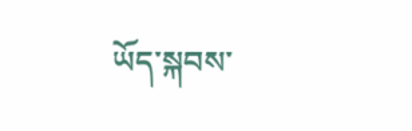ཡོད་སྐབས་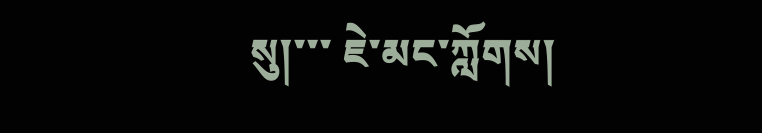སུ།་་་ ཇེ་མང་ཀློགས།